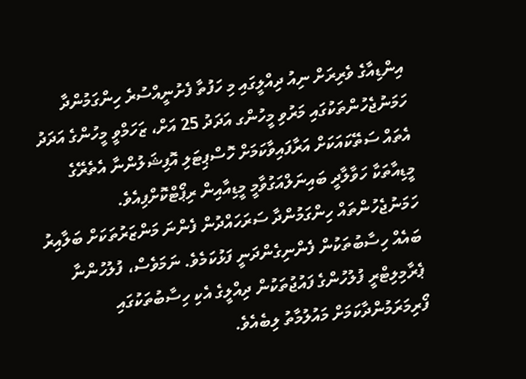އިންޑިއާގެ ވެރިރަށް ނިއު ދިއްލީގައި މި ހަފުތާ ފެށުނީއްސުރެ ހިންގަމުންދާ ހަމަނުޖެހުންތަކުގައި މަރުވި މީހުންގ އަދަދު 25 އަށް، ޒަހަމްވީ މީހުންގެ އަދަދު އެތައް ސަތޭކައަކަށް އަރާފައިވާކަމަށް ހޮސްޕިޓަލި އޮފިޝަލުންނާ އެތެރޭގެ މީޑިއާތަކާ ހަވާލާދީ ބައިނަލްއަގުވާމީ މީޑިއާއިން ރިޕޯޓްކޮށްފިއެވެ.
ހަމަނުޖެހުންތައް ހިންގަމުންދާ ސަރަހައްދުން ފެންނަ މަންޒަރުތަކަށް ބަލާއިރު ބައެއް ހިސާބުތަކުން ފެންނިގެންދަނީ ފަޅުކަމެވެ. ނަމަވެސް، ފުލުހުންނާ ޕެރާމިލިޓްރީ ފުލުހުންގެ ފައުޖުތަކުން ދިއްލީގެ އެކި ހިސާބުތަކުގައި ފޯރިމަރަމުންދާކަމަށް މައުލުމާތު ލިބެއެވެ.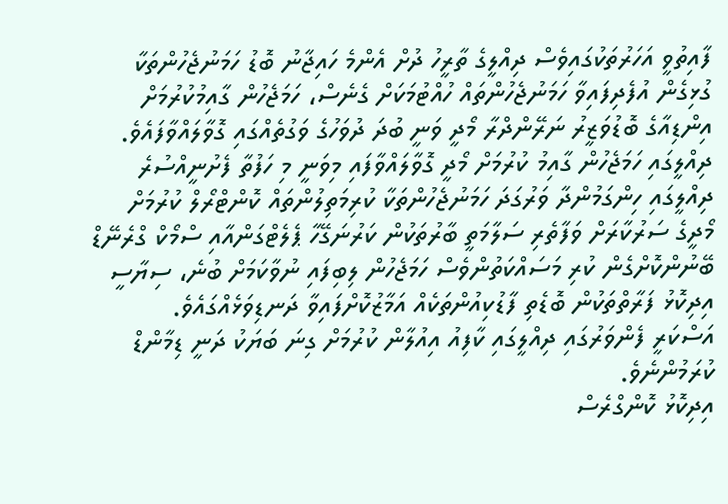ފާއިތުވީ އަހަރުތަކުގައިވެސް ދިއްލީގެ ތާރީހު ދުށް އެންމެ ހައިޖާނު ބޮޑު ހަމަނުޖެހުންތަކާ ގުޅިގެން އުފެދިފައިވާ ހަމަނުޖެހުންތައް ހުއްޓުމަކަށް ގެނެސް، ހަމަޖެހުން ގާއިމުކުރުމަށް އިންޑިއާގެ ބޮޑުވަޒީރު ނަރޭންދްރާ މޯދީ ވަނީ ބުދަ ދުވަހުގެ ވަގުތެއްގައި ގޮވާލައްވާފައެވެ.
ދިއްލީގައި ހަމަޖެހުން ގާއިމު ކުރުމަށް މޯދީ ގޮވާލައްވާފައި މިވަނީ މި ހަފުތާ ފެށުނީއްސުރެ ދިއްލީގައި ހިންގަމުންދާ ވަރުގަދަ ހަމަނުޖެހުންތަކާ ކުރިމަތިލުންތައް ކޮންޓްރޯލް ކުރުމަށް މޯދީގެ ސަރުކާރަށް ވަފާތެރި ސަލާމަތީ ބާރުތަކުން ކަރުނަގޭހާ ޕެލެޓްގަންއާއި ސްމޯކް ގްރެނޭޑް ބޭނުންކޮށްގެން ކުރި މަސައްކަތުންވެސް ހަމަޖެހުން ލިބިފައި ނުވާކަމަށް ބުނެ، ސިޔާސީ އިދިކޮޅު ފަރާތްތަކުން ބޮޑެތި ފާޑުކިއުންތަކެއް އަމާޒުކޮށްފައިވާ ދަނޑިވަޅެއްގައެވެ.
އަސްކަރީ ފެންވަރުގައި ދިއްލީގައި ކާފިއު އިއުލާން ކުރުމަށް ގިނަ ބަޔަކު ދަނީ ޑިމާންޑް ކުރަމުންނެވެ.
އިދިކޮޅު ކޮންގްރެސް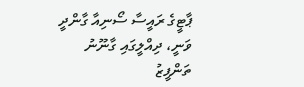ޕާޓީގެ ރައީސާ ސޯނިއާ ގާންދީ ވަނީ، ދިއްލީގައި ގާނޫނު ތަންފީޒު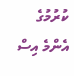ކުރުމުގެ އެންމެ އިސް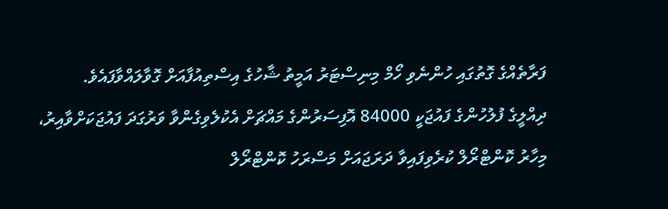ފަރާތެއްގެ ގޮތުގައި ހުންނެވި ހޯމް މިނިސްޓަރު އަމީތު ޝާހުގެ އިސްތިއުފާއަށް ގޮވާލައްވާފައެވެ.
ދިއްލީގެ ފުލުހުންގެ ފައުޖަކީ 84000 އޮފިސަރުންގެ މައްޗަށް އެކުލެވިގެންވާ ވަރުގަދަ ފައުޖަކަށްވާއިރު، މިހާރު ކޮންޓްރޯލް ކުރެވިފައިވާ ދަރަޖައަށް މަސްރަހު ކޮންޓްރޯލް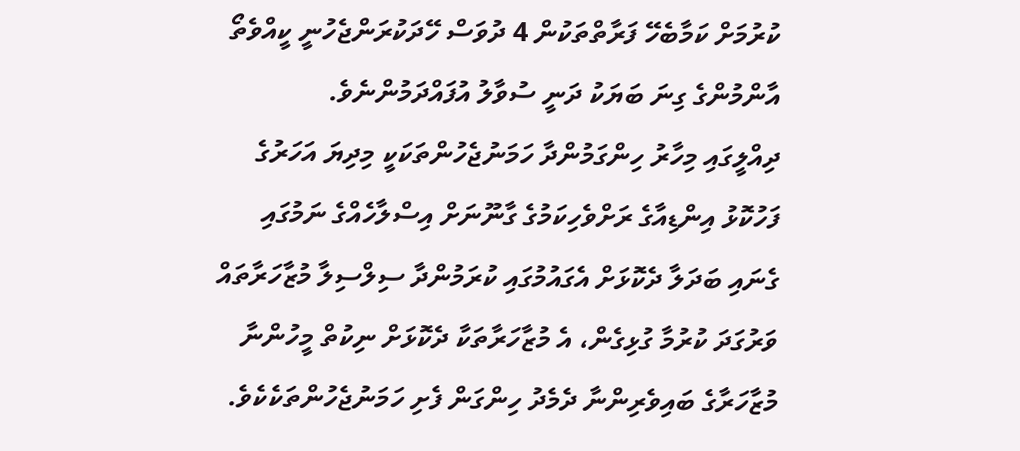ކުރުމަށް ކަމާބެހޭ ފަރާތްތަކުން 4 ދުވަސް ހޭދަކުރަންޖެހުނީ ކީއްވެތޯ އާންމުންގެ ގިނަ ބަޔަކު ދަނީ ސުވާލު އުފައްދަމުންނެވެ.
ދިއްލީގައި މިހާރު ހިންގަމުންދާ ހަމަނުޖެހުންތަކަކީ މިދިޔަ އަހަރުގެ ފަހުކޮޅު އިންޑިއާގެ ރަށްވެހިކަމުގެ ގާނޫނަށް އިސްލާހެއްގެ ނަމުގައި ގެނައި ބަދަލާ ދެކޮޅަށް އެގައުމުގައި ކުރަމުންދާ ސިލްސިލާ މުޒާހަރާތައް ވަރުގަދަ ކުރުމާ ގުޅިގެން، އެ މުޒާހަރާތަކާ ދެކޮޅަށް ނިކުތް މީހުންނާ މުޒާހަރާގެ ބައިވެރިންނާ ދެމެދު ހިންގަން ފެށި ހަމަނުޖެހުންތަކެކެވެ.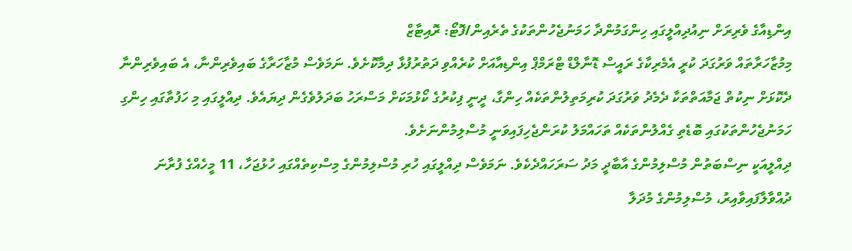އިންޑިއާގެ ވެރިރަށް ނިއުދިއްލީގައި ހިންގަމުންދާ ހަމަނުޖެހުންތަކުގެ ތެރެއިން/ފޮޓޯ: ރޮއިޓާޒް
މިމުޒާހަރާތައް ވަރުގަދަ ކުރީ އެމެރިކާގެ ރައީސް ޑޮނާލްޑް ޓްރަމްޕް އިންޑިއާއަށް ކުރެއްވި ދަތުރުފުޅާ ދިމާކޮށެވެ. ނަމަވެސް މުޒާހަރާގެ ބައިވެރިންނާ، އެ ބައިވެރިންނާ ދެކޮޅަށް ނިކުތް ޖަމާއަތްތަކާ ދެމެދު ވަރުގަދަ ކުރިމަތިލުންތަކެއް ހިންގާ، ދީނީ ފިކުރުގެ ކޯޅުމަކަށް މަސްރަހު ބަދަލުވެގެން ދިޔައެވެ. ދިއްލީގައި މި ހަފުތާގައި ހިންގި ހަމަނުޖެހުންތަކުގައި ބޮޑެތި ގެއްލުންތަކެއް ތަހައްމަލު ކުރަންޖެހިފައިވަނީ މުސްލިމުންނަށެވެ.
ދިއްލީއަކީ ނިސްބަތުން މުސްލިމުންގެ އާބާދީ މަދު ސަރަހައްދެކެވެ. ނަމަވެސް ދިއްލީގައި ހުރި މުސްލިމުންގެ މިސްކިތެއްގައި ހުޅުޖަހާ، 11 މީހެއްގެ ފުރާނަ ދުއްވާލާފައިވާއިރު، މުސްލިމުންގެ މުދަލާ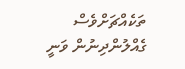ތަކެއްޗަށްވެސް ގެއްލުންދިނުން ވަނީ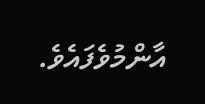އާންމުވެފައެވެ.